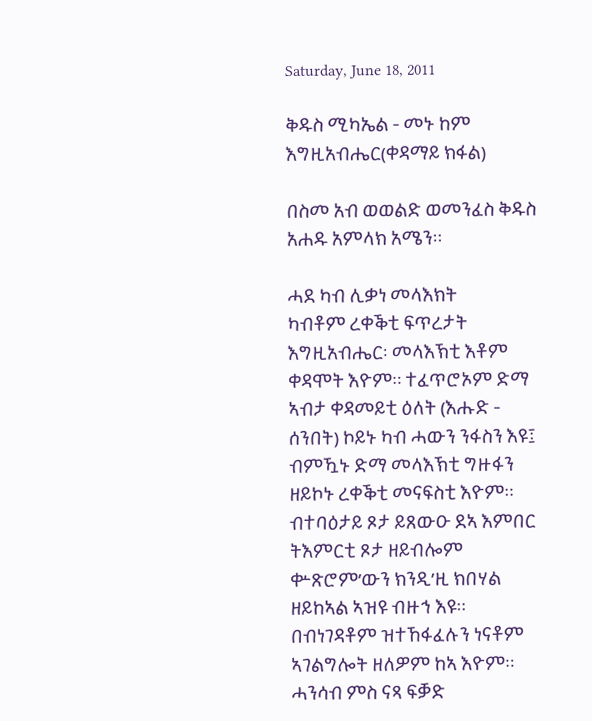Saturday, June 18, 2011

ቅዱስ ሚካኤል - መኑ ከም እግዚአብሔር(ቀዳማይ ክፋል)

በስመ አብ ወወልድ ወመንፈስ ቅዱስ አሐዱ አምላክ አሜን።

ሓደ ካብ ሊቃነ መላእክት
ካብቶም ረቀቕቲ ፍጥረታት እግዚአብሔር፡ መላእኽቲ እቶም ቀዳሞት እዮም። ተፈጥሮኦም ድማ ኣብታ ቀዳመይቲ ዕለት (እሑድ - ሰንበት) ኮይኑ ካብ ሓውን ንፋስን እዩ፤ ብምዃኑ ድማ መላእኽቲ ግዙፋን ዘይኮኑ ረቀቕቲ መናፍስቲ እዮም። ብተባዕታይ ጾታ ይጸውዑ ደኣ እምበር ትእምርቲ ጾታ ዘይብሎም ቍጽሮም’ውን ክንዲ’ዚ ክበሃል ዘይከኣል ኣዝዩ ብዙኅ እዩ። በብነገዳቶም ዝተኸፋፈሉን ነናቶም ኣገልግሎት ዘለዎም ከኣ እዮም። ሓንሳብ ምስ ናጻ ፍቓድ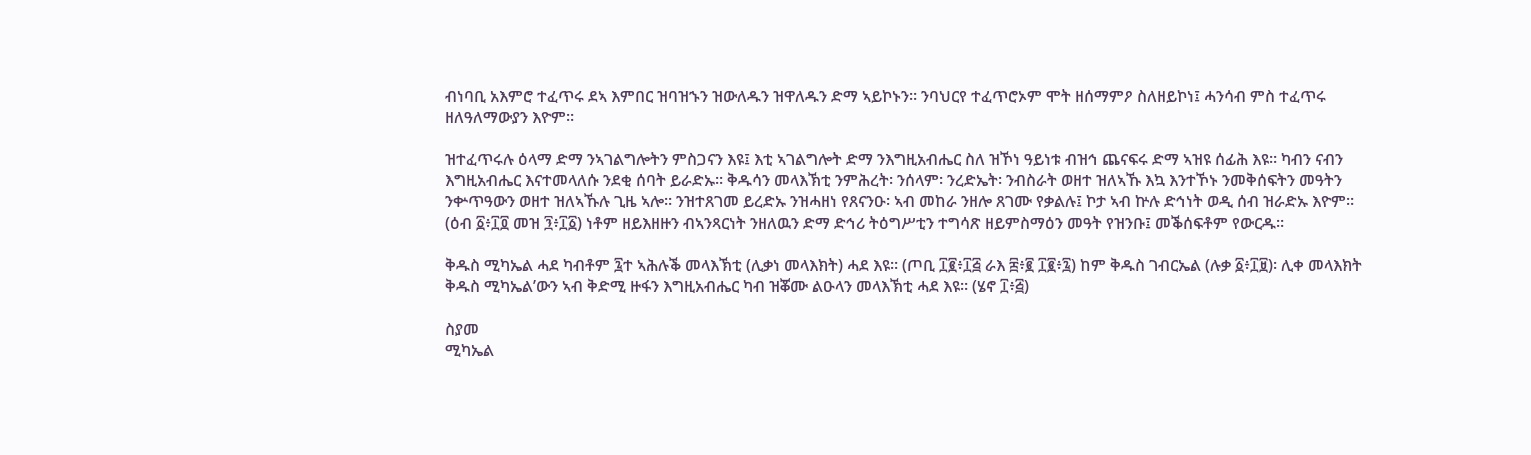ብነባቢ አእምሮ ተፈጥሩ ደኣ እምበር ዝባዝኁን ዝውለዱን ዝዋለዱን ድማ ኣይኮኑን። ንባህርየ ተፈጥሮኦም ሞት ዘሰማምዖ ስለዘይኮነ፤ ሓንሳብ ምስ ተፈጥሩ ዘለዓለማውያን እዮም።

ዝተፈጥሩሉ ዕላማ ድማ ንኣገልግሎትን ምስጋናን እዩ፤ እቲ ኣገልግሎት ድማ ንእግዚአብሔር ስለ ዝኾነ ዓይነቱ ብዝኅ ጨናፍሩ ድማ ኣዝዩ ሰፊሕ እዩ። ካብን ናብን እግዚአብሔር እናተመላለሱ ንደቂ ሰባት ይራድኡ። ቅዱሳን መላእኽቲ ንምሕረት፡ ንሰላም፡ ንረድኤት፡ ንብስራት ወዘተ ዝለኣኹ እኳ እንተኾኑ ንመቅሰፍትን መዓትን ንቍጥዓውን ወዘተ ዝለኣኹሉ ጊዜ ኣሎ። ንዝተጸገመ ይረድኡ ንዝሓዘነ የጸናንዑ፡ ኣብ መከራ ንዘሎ ጸገሙ የቃልሉ፤ ኮታ ኣብ ኵሉ ድኅነት ወዲ ሰብ ዝራድኡ እዮም። (ዕብ ፩፥፲፬ መዝ ፺፥፲፩) ነቶም ዘይእዘዙን ብኣንጻርነት ንዘለዉን ድማ ድኅሪ ትዕግሥቲን ተግሳጽ ዘይምስማዕን መዓት የዝንቡ፤ መቕሰፍቶም የውርዱ።

ቅዱስ ሚካኤል ሓደ ካብቶም ፯ተ ኣሕሉቕ መላእኽቲ (ሊቃነ መላእክት) ሓደ እዩ። (ጦቢ ፲፪፥፲፭ ራእ ፰፥፪ ፲፪፥፯) ከም ቅዱስ ገብርኤል (ሉቃ ፩፥፲፱)፡ ሊቀ መላእክት ቅዱስ ሚካኤል’ውን ኣብ ቅድሚ ዙፋን እግዚአብሔር ካብ ዝቖሙ ልዑላን መላእኽቲ ሓደ እዩ። (ሄኖ ፲፥፭)

ስያመ
ሚካኤል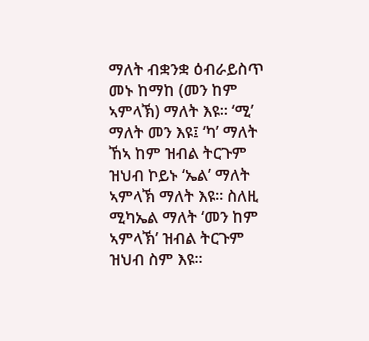ማለት ብቋንቋ ዕብራይስጥ መኑ ከማከ (መን ከም ኣምላኽ) ማለት እዩ። ‘ሚ’ ማለት መን እዩ፤ ‘ካ’ ማለት ኸኣ ከም ዝብል ትርጉም ዝህብ ኮይኑ ‘ኤል’ ማለት ኣምላኽ ማለት እዩ። ስለዚ ሚካኤል ማለት ‘መን ከም ኣምላኽ’ ዝብል ትርጉም ዝህብ ስም እዩ።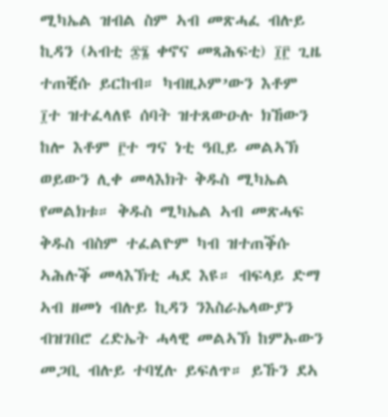ሚካኤል ዝብል ስም ኣብ መጽሓፈ ብሉይ ኪዳን (ኣብቲ ፷፮ ቀኖና መጻሕፍቲ) ፲፫ ጊዜ ተጠቒሱ ይርከብ። ካብዚኦም’ውን እቶም ፲ተ ዝተፈላለዩ ሰባት ዝተጸውዑሉ ክኸውን ከሎ እቶም ፫ተ ግና ነቲ ዓቢይ መልኣኽ ወይውን ሊቀ መላእክት ቅዱስ ሚካኤል የመልክቱ። ቅዱስ ሚካኤል ኣብ መጽሓፍ ቅዱስ ብስም ተፈልዮም ካብ ዝተጠቕሱ ኣሕሉቕ መላእኽቲ ሓደ እዩ። ብፍላይ ድማ ኣብ ዘመነ ብሉይ ኪዳን ንእስራኤላውያን ብዝገበሮ ረድኤት ሓላዊ መልኣኽ ከምኡውን መጋቢ ብሉይ ተባሂሉ ይፍለጥ። ይኹን ደኣ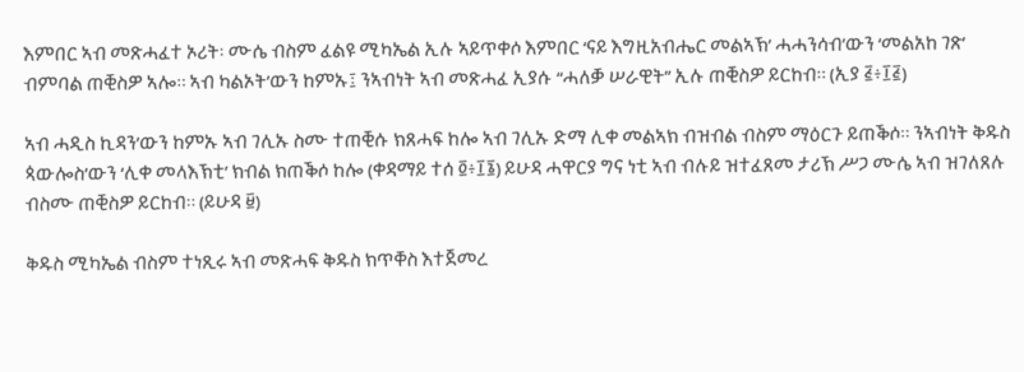እምበር ኣብ መጽሓፈተ ኦሪት፡ ሙሴ ብስም ፈልዩ ሚካኤል ኢሉ ኣይጥቀሶ እምበር ‘ናይ እግዚአብሔር መልኣኽ’ ሓሓንሳብ’ውን ‘መልአከ ገጽ’ ብምባል ጠቒስዎ ኣሎ። ኣብ ካልኦት’ውን ከምኡ፤ ንኣብነት ኣብ መጽሓፈ ኢያሱ “ሓለቓ ሠራዊት” ኢሉ ጠቒስዎ ይርከብ። (ኢያ ፭፥፲፭)

ኣብ ሓዲስ ኪዳን’ውን ከምኡ ኣብ ገሊኡ ስሙ ተጠቒሱ ክጸሓፍ ከሎ ኣብ ገሊኡ ድማ ሊቀ መልኣክ ብዝብል ብስም ማዕርጉ ይጠቕሶ። ንኣብነት ቅዱስ ጳውሎስ’ውን ‘ሊቀ መላእኽቲ’ ክብል ክጠቕሶ ከሎ (ቀዳማይ ተሰ ፬፥፲፮) ይሁዳ ሓዋርያ ግና ነቲ ኣብ ብሉይ ዝተፈጸመ ታሪኽ ሥጋ ሙሴ ኣብ ዝገለጸሉ ብስሙ ጠቒስዎ ይርከብ። (ይሁዳ ፱)

ቅዱስ ሚካኤል ብስም ተነጺሩ ኣብ መጽሓፍ ቅዱስ ክጥቐስ እተጀመረ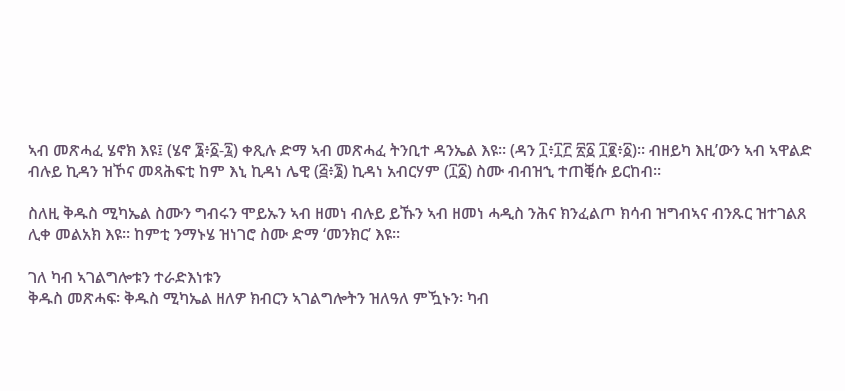ኣብ መጽሓፈ ሄኖክ እዩ፤ (ሄኖ ፮፥፩-፯) ቀጺሉ ድማ ኣብ መጽሓፈ ትንቢተ ዳንኤል እዩ። (ዳን ፲፥፲፫ ፳፩ ፲፪፥፩)። ብዘይካ እዚ’ውን ኣብ ኣዋልድ ብሉይ ኪዳን ዝኾና መጻሕፍቲ ከም እኒ ኪዳነ ሌዊ (፭፥፮) ኪዳነ አብርሃም (፲፩) ስሙ ብብዝኂ ተጠቒሱ ይርከብ።

ስለዚ ቅዱስ ሚካኤል ስሙን ግብሩን ሞይኡን ኣብ ዘመነ ብሉይ ይኹን ኣብ ዘመነ ሓዲስ ንሕና ክንፈልጦ ክሳብ ዝግብኣና ብንጹር ዝተገልጸ ሊቀ መልአክ እዩ። ከምቲ ንማኑሄ ዝነገሮ ስሙ ድማ ‘መንክር’ እዩ።

ገለ ካብ ኣገልግሎቱን ተራድእነቱን
ቅዱስ መጽሓፍ፡ ቅዱስ ሚካኤል ዘለዎ ክብርን ኣገልግሎትን ዝለዓለ ምዃኑን፡ ካብ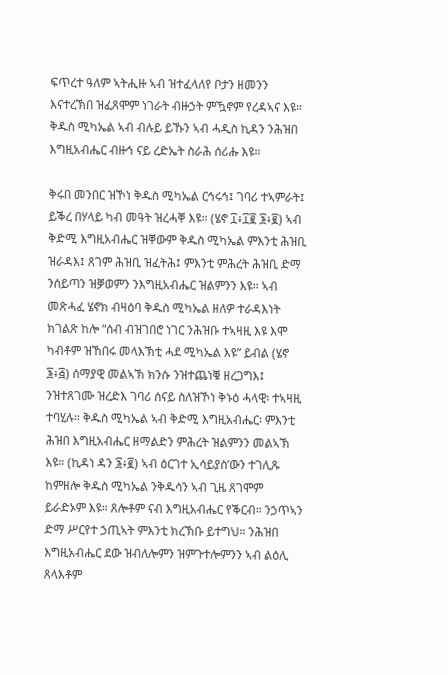ፍጥረተ ዓለም ኣትሒዙ ኣብ ዝተፈላለየ ቦታን ዘመንን እናተረኽበ ዝፈጸሞም ነገራት ብዙኃት ምዃኖም የረዳኣና እዩ። ቅዱስ ሚካኤል ኣብ ብሉይ ይኹን ኣብ ሓዲስ ኪዳን ንሕዝበ እግዚአብሔር ብዙኅ ናይ ረድኤት ስራሕ ሰሪሑ እዩ።

ቅሩበ መንበር ዝኾነ ቅዱስ ሚካኤል ርኅሩኅ፤ ገባሪ ተኣምራት፤ ይቕረ በሃላይ ካብ መዓት ዝረሓቐ እዩ። (ሄኖ ፲፥፲፪ ፮፥፪) ኣብ ቅድሚ እግዚአብሔር ዝቐውም ቅዱስ ሚካኤል ምእንቲ ሕዝቢ ዝራዳእ፤ ጸገም ሕዝቢ ዝፈትሕ፤ ምእንቲ ምሕረት ሕዝቢ ድማ ንሰይጣን ዝቓወምን ንእግዚአብሔር ዝልምንን እዩ። ኣብ መጽሓፈ ሄኖክ ብዛዕባ ቅዱስ ሚካኤል ዘለዎ ተራዳእነት ክገልጽ ከሎ “ሰብ ብዝገበሮ ነገር ንሕዝቡ ተኣዛዚ እዩ እሞ ካብቶም ዝኸበሩ መላእኽቲ ሓደ ሚካኤል እዩ” ይብል (ሄኖ ፮፥፭) ሰማያዊ መልኣኽ ክንሱ ንዝተጨነቑ ዘረጋግእ፤ ንዝተጸገሙ ዝረድእ ገባሪ ሰናይ ስለዝኾነ ቅኑዕ ሓላዊ፡ ተኣዛዚ ተባሂሉ። ቅዱስ ሚካኤል ኣብ ቅድሚ እግዚአብሔር፡ ምእንቲ ሕዝበ እግዚአብሔር ዘማልድን ምሕረት ዝልምንን መልኣኽ እዩ። (ኪዳነ ዳን ፮፥፪) ኣብ ዕርገተ ኢሳይያስ’ውን ተገሊጹ ከምዘሎ ቅዱስ ሚካኤል ንቅዱሳን ኣብ ጊዜ ጸገሞም ይራድኦም እዩ። ጸሎቶም ናብ እግዚአብሔር የቕርብ። ንኃጥኣን ድማ ሥርየተ ኃጢኣት ምእንቲ ክረኽቡ ይተግህ። ንሕዝበ እግዚአብሔር ደው ዝብለሎምን ዝምጉተሎምንን ኣብ ልዕሊ ጸላእቶም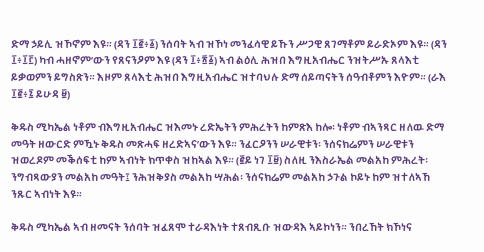ድማ ኃይሊ ዝኾኖም እዩ። (ዳን ፲፪፥፩) ንሰባት ኣብ ዝኾነ መንፈሳዊ ይኹን ሥጋዊ ጸገማቶም ይራድኦም እዩ። (ዳን ፲፥፲፫) ካብ ሓዘኖም’ውን የጸናንዖም እዩ (ዳን ፲፥፳፩) ኣብ ልዕሊ ሕዝበ እግዚአብሔር ንዝትሥኡ ጸላእቲ ይቃወምን ይግስጽን። እዞም ጸላእቲ ሕዝበ እግዚአብሔር ዝተባህሉ ድማ ሰይጣናትን ሰዓብቶምን እዮም። (ራእ ፲፪፥፯ ይሁዳ ፱)

ቅዱስ ሚካኤል ነቶም ብእግዚአብሔር ዝእመኑ ረድኤትን ምሕረትን ከምጽእ ከሎ፡ ነቶም ብኣንጻር ዘለዉ ድማ መዓት ዘውርድ ምዃኑ ቅዱስ መጽሓፍ ዘረድኣና’ውን እዩ። ንፈርዖንን ሠራዊቱን፡ ንሰናክሬምን ሠራዊቱን ዝወረዶም መቕሰፍቲ ከም ኣብነት ክጥቀስ ዝከኣል እዩ። (፪ይ ነገ ፲፱) ስለዚ ንእስራኤል መልአከ ምሕረት፡ ንግብጻውያን መልአከ መዓት፤ ንሕዝቅያስ መልአከ ሣሕል፡ ንሰናክሬም መልአከ ኃጉል ኮይኑ ከም ዝተለኣኸ ንጹር ኣብነት እዩ።

ቅዱስ ሚካኤል ኣብ ዘመናት ንሰባት ዝፈጸሞ ተራዳእነት ተጸብጺቡ ዝውዳእ ኣይኮነን። ንበረኸት ክኾነና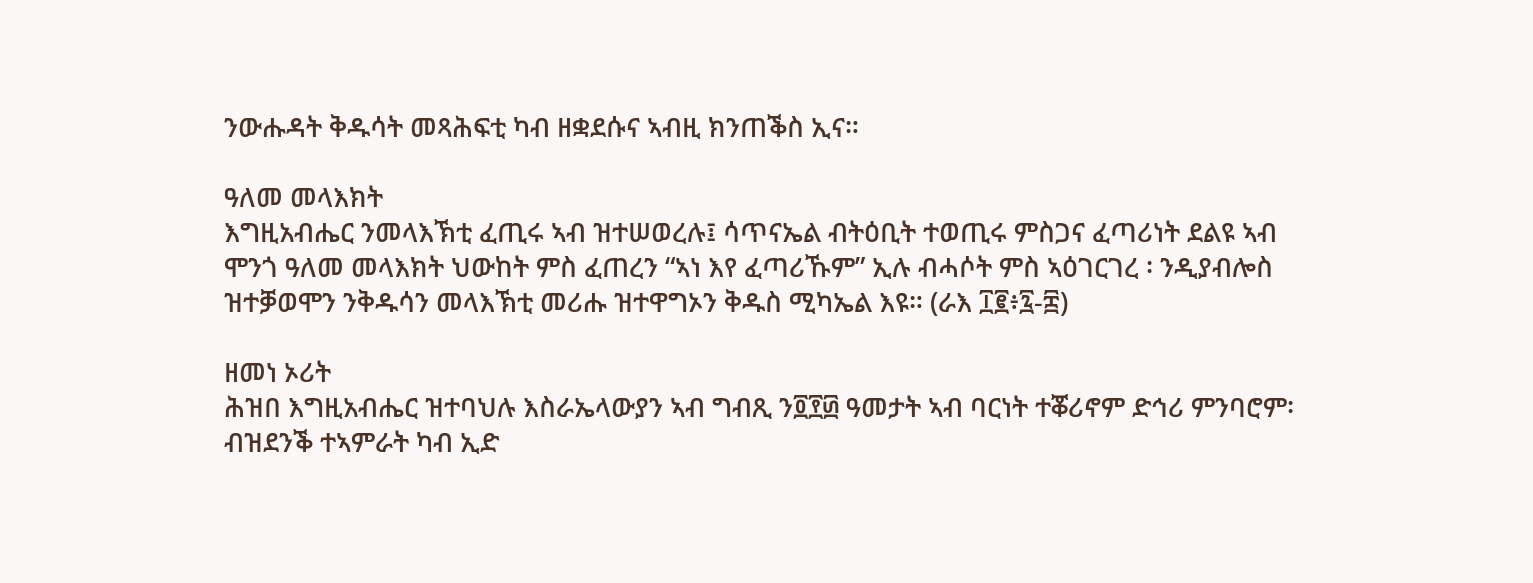ንውሑዳት ቅዱሳት መጻሕፍቲ ካብ ዘቋደሱና ኣብዚ ክንጠቕስ ኢና።

ዓለመ መላእክት
እግዚአብሔር ንመላእኽቲ ፈጢሩ ኣብ ዝተሠወረሉ፤ ሳጥናኤል ብትዕቢት ተወጢሩ ምስጋና ፈጣሪነት ደልዩ ኣብ ሞንጎ ዓለመ መላእክት ህውከት ምስ ፈጠረን “ኣነ እየ ፈጣሪኹም” ኢሉ ብሓሶት ምስ ኣዕገርገረ ፡ ንዲያብሎስ ዝተቓወሞን ንቅዱሳን መላእኽቲ መሪሑ ዝተዋግኦን ቅዱስ ሚካኤል እዩ። (ራእ ፲፪፥፯-፰)

ዘመነ ኦሪት
ሕዝበ እግዚአብሔር ዝተባህሉ እስራኤላውያን ኣብ ግብጺ ን፬፻፴ ዓመታት ኣብ ባርነት ተቖሪኖም ድኅሪ ምንባሮም፡ ብዝደንቕ ተኣምራት ካብ ኢድ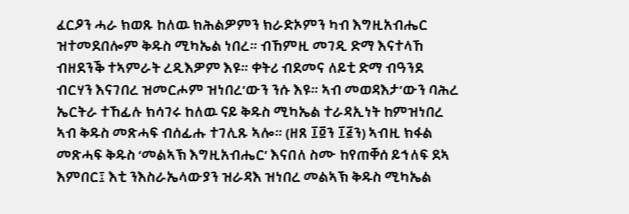ፈርዖን ሓራ ክወጹ ከለዉ ክሕልዎምን ክራድኦምን ካብ እግዚአብሔር ዝተመደበሎም ቅዱስ ሚካኤል ነበረ። ብኸምዚ መገዲ ድማ እናተላኸ ብዘደንቕ ተኣምራት ረዲእዎም እዩ። ቀትሪ ብደመና ለይቲ ድማ ብዓንደ ብርሃን እናገበረ ዝመርሖም ዝነበረ’ውን ንሱ እዩ። ኣብ መወዳእታ’ውን ባሕረ ኤርትራ ተኸፊሉ ክሳገሩ ከለዉ ናይ ቅዱስ ሚካኤል ተራዳኢነት ከምዝነበረ ኣብ ቅዱስ መጽሓፍ ብሰፊሑ ተገሊጹ ኣሎ። (ዘጸ ፲፬ን ፲፭ን) ኣብዚ ክፋል መጽሓፍ ቅዱስ ‘መልኣኽ እግዚአብሔር’ እናበለ ስሙ ከየጠቐሰ ይኅለፍ ደኣ እምበር፤ እቲ ንእስራኤላውያን ዝራዳእ ዝነበረ መልኣኽ ቅዱስ ሚካኤል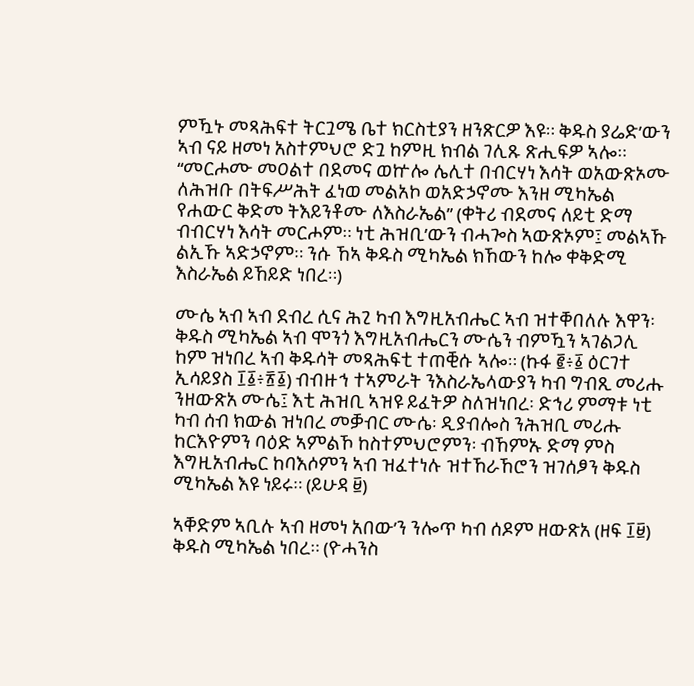ምዃኑ መጻሕፍተ ትርጓሜ ቤተ ክርስቲያን ዘንጽርዎ እዩ። ቅዱስ ያሬድ’ውን ኣብ ናይ ዘመነ አስተምህሮ ድጓ ከምዚ ክብል ገሊጹ ጽሒፍዎ ኣሎ። “መርሖሙ መዐልተ በደመና ወኵሎ ሌሊተ በብርሃነ እሳት ወአውጽኦሙ ለሕዝቡ በትፍሥሕት ፈነወ መልአኮ ወአድኃኖሙ እንዘ ሚካኤል የሐውር ቅድመ ትእይንቶሙ ለእስራኤል” (ቀትሪ ብደመና ለይቲ ድማ ብብርሃነ እሳት መርሖም። ነቲ ሕዝቢ’ውን ብሓጐስ ኣውጽኦም፤ መልኣኹ ልኢኹ ኣድኃኖም። ንሱ ኸኣ ቅዱስ ሚካኤል ክኸውን ከሎ ቀቅድሚ እስራኤል ይኸይድ ነበረ።)

ሙሴ ኣብ ኣብ ደብረ ሲና ሕጊ ካብ እግዚአብሔር ኣብ ዝተቐበለሉ እዋን፡ ቅዱስ ሚካኤል ኣብ ሞንጎ እግዚአብሔርን ሙሴን ብምዃን ኣገልጋሊ ከም ዝነበረ ኣብ ቅዱሳት መጻሕፍቲ ተጠቒሱ ኣሎ። (ኩፋ ፪፥፩ ዕርገተ ኢሳይያስ ፲፩፥፳፩) ብብዙኅ ተኣምራት ንእስራኤላውያን ካብ ግብጺ መሪሑ ንዘውጽአ ሙሴ፤ እቲ ሕዝቢ ኣዝዩ ይፈትዎ ስለዝነበረ፡ ድኅሪ ምማቱ ነቲ ካብ ሰብ ክውል ዝነበረ መቓብር ሙሴ፡ ዲያብሎስ ንሕዝቢ መሪሑ ከርእዮምን ባዕድ ኣምልኾ ከስተምህሮምን፡ ብኸምኡ ድማ ምስ እግዚአብሔር ከባእሶምን ኣብ ዝፈተነሉ ዝተኸራኸሮን ዝገሰፆን ቅዱስ ሚካኤል እዩ ነይሩ። (ይሁዳ ፱)

ኣቐድም ኣቢሉ ኣብ ዘመነ አበው’ን ንሎጥ ካብ ሰዶም ዘውጽአ (ዘፍ ፲፱) ቅዱስ ሚካኤል ነበረ። (ዮሓንስ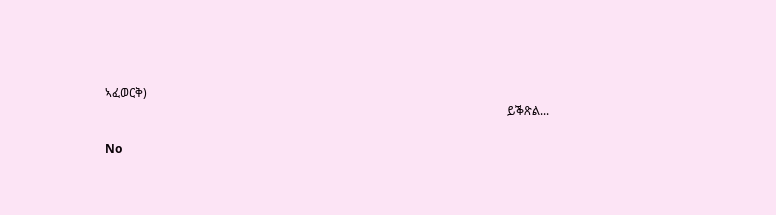ኣፈወርቅ)
                                                                                                                                      ይቕጽል...

No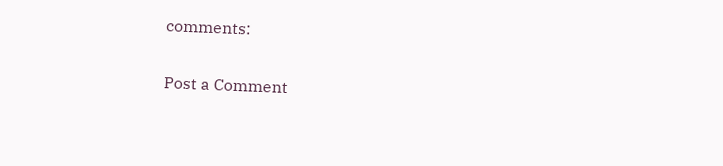comments:

Post a Comment